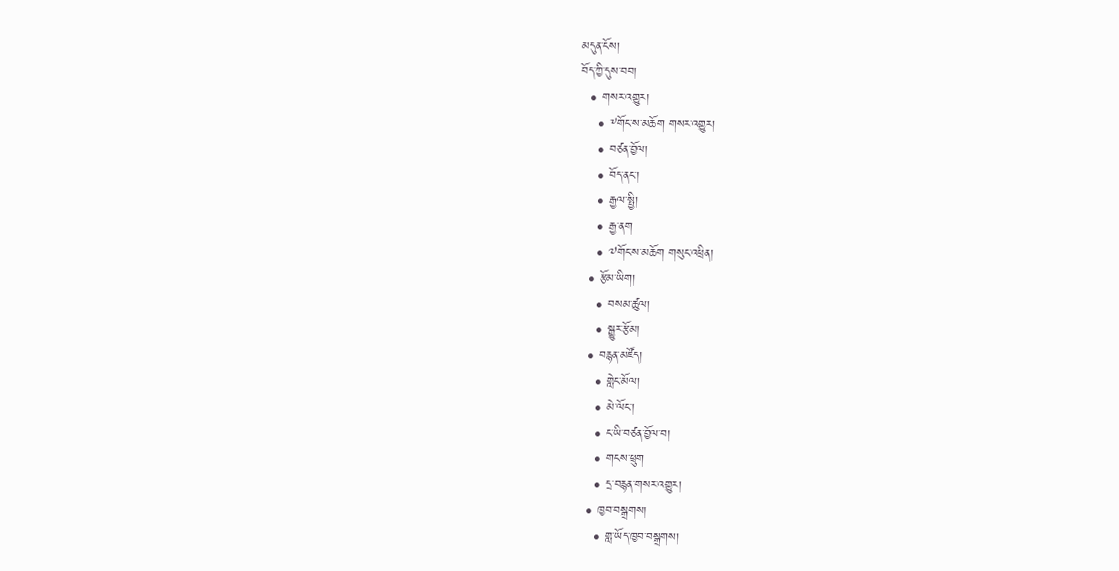མདུན་ངོས།
བོད་ཀྱི་དུས་བབ།
  • གསར་འགྱུར།
    • ༸གོང་ས་མཆོག གསར་འགྱུར།
    • བཙན་བྱོལ།
    • བོད་ནང་།
    • རྒྱལ་སྤྱི།
    • རྒྱ་ནག
    • ༧གོང་ས་མཆོག གསུང་འཕྲིན།
  • རྩོམ་ཡིག།
    • བསམ་ཚུལ།
    • སྒྱུར་རྩོམ།
  • བརྙན་མཛོད།
    • གླེང་མོལ།
    • མེ་ལོང་།
    • ང་ཡི་བཙན་བྱོལ་བ།
    • གངས་ཕྲུག
    • དྲ་བརྙན་གསར་འགྱུར།
  • ཁྱབ་བསྒྲགས།
    • གླ་ཡོད་ཁྱབ་བསྒྲགས།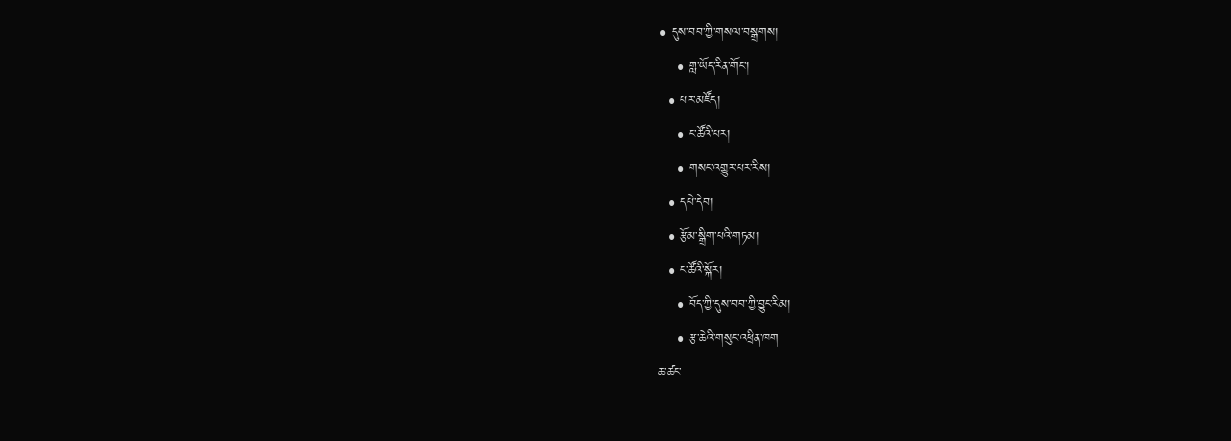• དུས་བབ་ཀྱི་གསལ་བསྒྲགས།
    • གླ་ཡོད་རིན་གོང་།
  • པར་མཛོད།
    • ང་ཚོའི་པར།
    • གསང་འགྱུར་པར་རིས།
  • དཔེ་དེབ།
  • རྩོམ་སྒྲིག་པའི་གཏམ།
  • ང་ཚོའི་སྐོར།
    • བོད་ཀྱི་དུས་བབ་ཀྱི་བྱུང་རིམ།
    • རྩ་ཆེའི་གསུང་འཕྲིན་ཁག
ཆ་ཚང་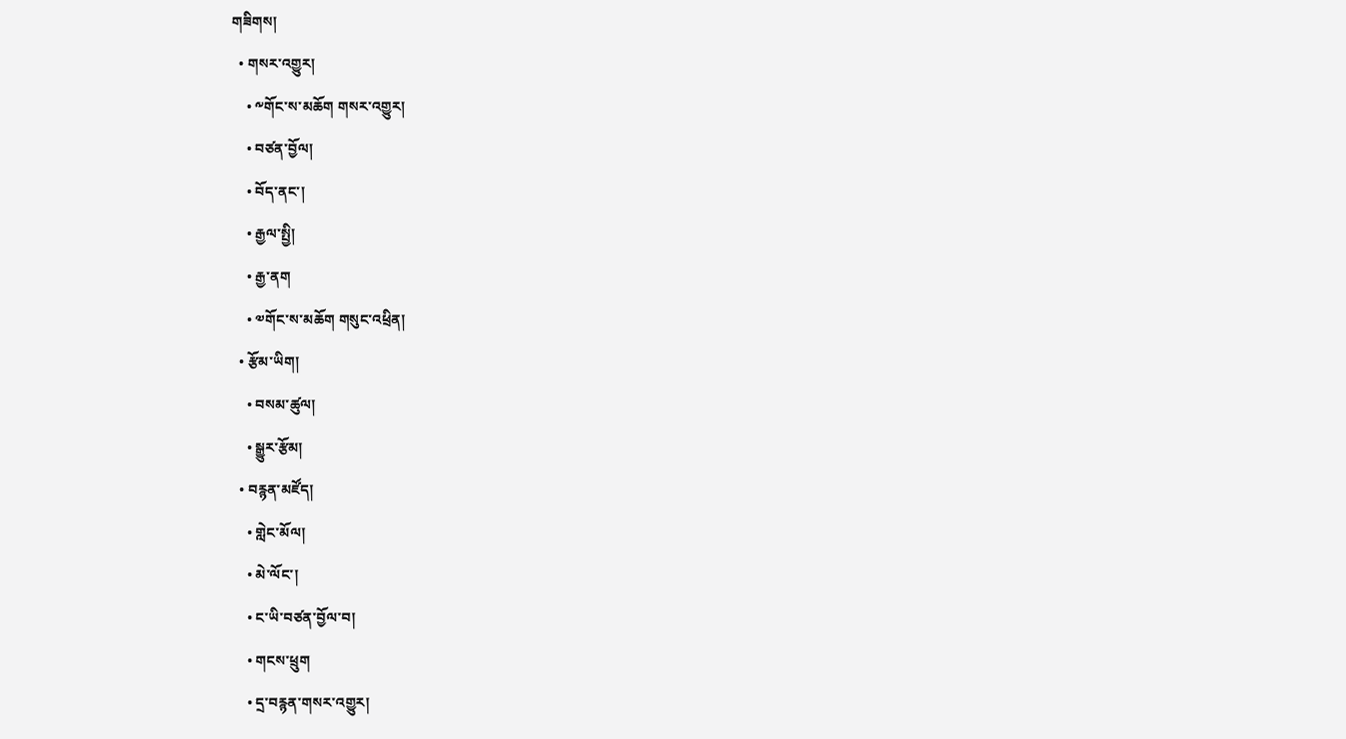གཟིགས།
  • གསར་འགྱུར།
    • ༸གོང་ས་མཆོག གསར་འགྱུར།
    • བཙན་བྱོལ།
    • བོད་ནང་།
    • རྒྱལ་སྤྱི།
    • རྒྱ་ནག
    • ༧གོང་ས་མཆོག གསུང་འཕྲིན།
  • རྩོམ་ཡིག།
    • བསམ་ཚུལ།
    • སྒྱུར་རྩོམ།
  • བརྙན་མཛོད།
    • གླེང་མོལ།
    • མེ་ལོང་།
    • ང་ཡི་བཙན་བྱོལ་བ།
    • གངས་ཕྲུག
    • དྲ་བརྙན་གསར་འགྱུར།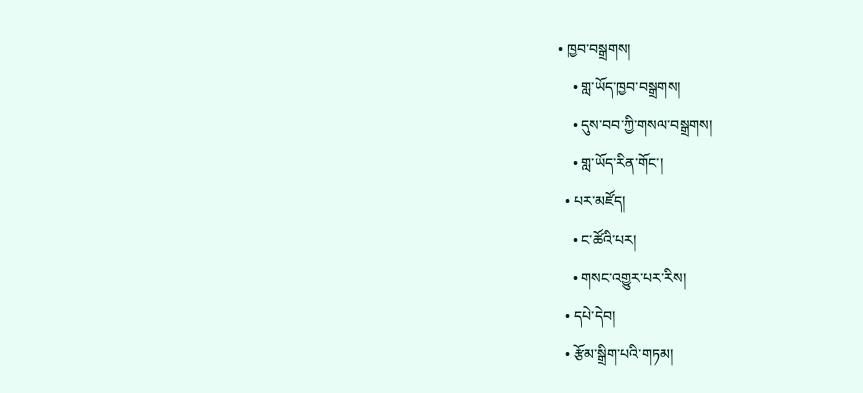• ཁྱབ་བསྒྲགས།
    • གླ་ཡོད་ཁྱབ་བསྒྲགས།
    • དུས་བབ་ཀྱི་གསལ་བསྒྲགས།
    • གླ་ཡོད་རིན་གོང་།
  • པར་མཛོད།
    • ང་ཚོའི་པར།
    • གསང་འགྱུར་པར་རིས།
  • དཔེ་དེབ།
  • རྩོམ་སྒྲིག་པའི་གཏམ།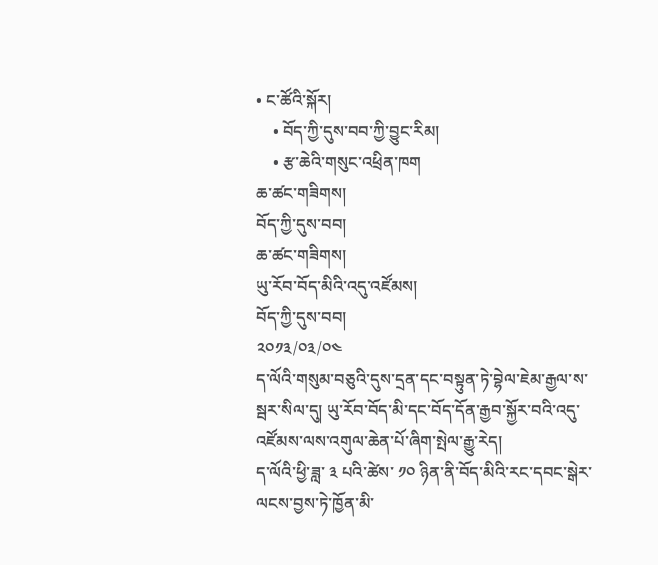• ང་ཚོའི་སྐོར།
    • བོད་ཀྱི་དུས་བབ་ཀྱི་བྱུང་རིམ།
    • རྩ་ཆེའི་གསུང་འཕྲིན་ཁག
ཆ་ཚང་གཟིགས།
བོད་ཀྱི་དུས་བབ།
ཆ་ཚང་གཟིགས།
ཡུ་རོབ་བོད་མིའི་འདུ་འཛོམས།
བོད་ཀྱི་དུས་བབ།
༢༠༡༣/༠༣/༠༤
ད་ལོའི་གསུམ་བཅུའི་དུས་དྲན་དང་བསྟུན་ཏེ་བྷེལ་ཇེམ་རྒྱལ་ས་སྦར་སིལ་དུ། ཡུ་རོབ་བོད་མི་དང་བོད་དོན་རྒྱབ་སྐྱོར་བའི་འདུ་འཛོམས་ལས་འགུལ་ཆེན་པོ་ཞིག་སྤེལ་རྒྱུ་རེད།
ད་ལོའི་ཕྱི་ཟླ་ ༣ པའི་ཚེས་ ༡༠ ཉིན་ནི་བོད་མིའི་རང་དབང་སྒེར་ལངས་བྱས་ཏེ་ཁྱོན་མི་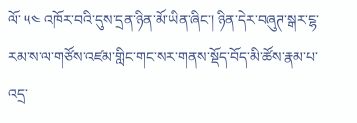ལོ་ ༥༤ འཁོར་བའི་དུས་དྲན་ཉིན་མོ་ཡིན་ཞིང་། ཉིན་དེར་བཞུཊ་སྒར་ངྷ་རམ་ས་ལ་གཙོས་འཛམ་གླིང་གང་སར་གནས་སྡོད་བོད་མི་ཚོས་རྣམ་པ་འདྲ་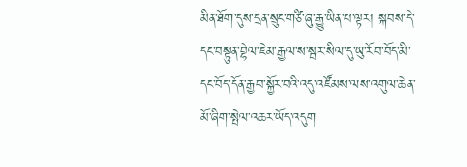མིན་ཐོག་དུས་དྲན་སྲུང་གཙི་ཞུ་རྒྱུ་ཡིན་པ་ལྟར། སྐབས་དེ་དང་བསྟུན་བྷེལ་ཇེམ་རྒྱལ་ས་སྦར་སིལ་དུ་ཡུ་རོབ་བོད་མི་དང་བོད་དོན་རྒྱབ་སྐྱོར་བའི་འདུ་འཛོམས་ལས་འགུལ་ཆེན་མོ་ཞིག་སྤེལ་འཆར་ཡོད་འདུག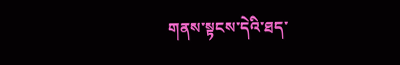གནས་སྟངས་དེའི་ཐད་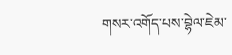གསར་འགོད་པས་བྷེལ་ཇེམ་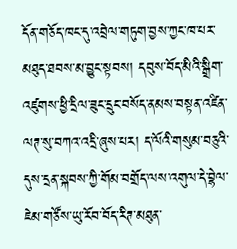དོན་གཅོད་ཁང་དུ་འབྲེལ་གཏུག་བྱས་ཀྱང་ཁ་པར་མཐུད་ཐབས་མ་བྱུང་སྟབས། དབུས་བོད་མིའི་སྒྲིག་འཛུགས་ཕྱི་དྲིལ་ཟུང་དྲུང་བསོད་ནམས་བསྟན་འཛིན་ལཊ་སུ་བཀའ་འདྲི་ཞུས་པར། ད་ལོའི་གསུམ་བཅུའི་དུས་དྲན་སྐབས་ཀྱི་གོམ་བགྲོད་ལས་འགུལ་དེ་བྷེལ་ཇེམ་གཙོས་ཡུ་རོབ་བོད་རིཊ་མཐུན་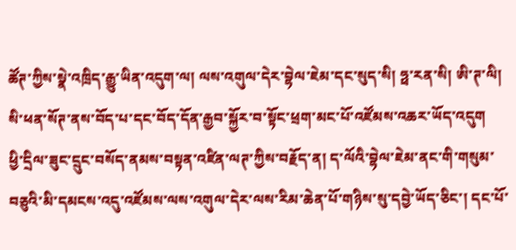ཚོཊ་ཀྱིས་སྣེ་འཁྲིད་རྒྱུ་ཡིན་འདུག་ལ། ལས་འགུལ་དེར་བྷེལ་ཇེམ་དང་སུད་སི། ཧྥ་རན་སི། ཨི་ཊ་ལི། སི་ཕན་སོཊ་ནས་བོད་པ་དང་བོད་དོན་རྒྱབ་སྐྱོར་བ་སྟོང་ཕྲག་མང་པོ་འཛོམས་འཆར་ཡོད་འདུག
ཕྱི་དྲིལ་ཟུང་དྲུང་བསོད་ནམས་བསྟན་འཛིན་ལཊ་ཀྱིས་བརྗོད་ན། ད་ལོའི་བྷེལ་ཇེམ་ནང་གི་གསུམ་བཅུའི་མི་དམངས་འདུ་འཛོམས་ལས་འགུལ་དེར་ལས་རིམ་ཆེན་པོ་གཉིས་སུ་དབྱེ་ཡོད་ཅིང་། དང་པོ་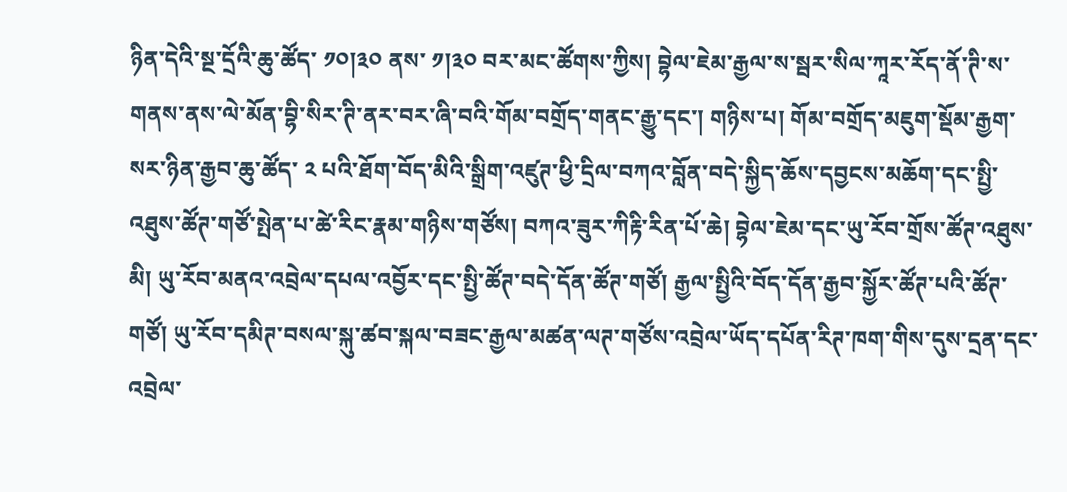ཉིན་དེའི་སྔ་དྲོའི་ཆུ་ཚོད་ ༡༠།༣༠ ནས་ ༡།༣༠ བར་མང་ཚོགས་ཀྱིས། བྷེལ་ཇེམ་རྒྱལ་ས་སྦར་སིལ་ཀཱར་རོད་ནོ་ཊི་ས་གནས་ནས་ལེ་མོན་བྷི་སིར་ཊི་ནར་བར་ཞི་བའི་གོམ་བགྲོད་གནང་རྒྱུ་དང་། གཉིས་པ། གོམ་བགྲོད་མཇུག་སྡོམ་རྒྱག་སར་ཉིན་རྒྱབ་ཆུ་ཚོད་ ༢ པའི་ཐོག་བོད་མིའི་སྒྲིག་འཛུཊ་ཕྱི་དྲིལ་བཀའ་བློན་བདེ་སྐྱིད་ཆོས་དབྱངས་མཆོག་དང་སྤྱི་འཐུས་ཚོཊ་གཙོ་སྤེན་པ་ཚེ་རིང་རྣམ་གཉིས་གཙོས། བཀའ་ཟུར་ཀིརྟི་རིན་པོ་ཆེ། བྷེལ་ཇེམ་དང་ཡུ་རོབ་གྲོས་ཚོཊ་འཐུས་མི། ཡུ་རོབ་མནའ་འབྲེལ་དཔལ་འབྱོར་དང་སྤྱི་ཚོཊ་བདེ་དོན་ཚོཊ་གཙོ། རྒྱལ་སྤྱིའི་བོད་དོན་རྒྱབ་སྐྱོར་ཚོཊ་པའི་ཚོཊ་གཙོ། ཡུ་རོབ་དམིཊ་བསལ་སྐུ་ཚབ་སྐལ་བཟང་རྒྱལ་མཚན་ལཊ་གཙོས་འབྲེལ་ཡོད་དཔོན་རིཊ་ཁག་གིས་དུས་དྲན་དང་འབྲེལ་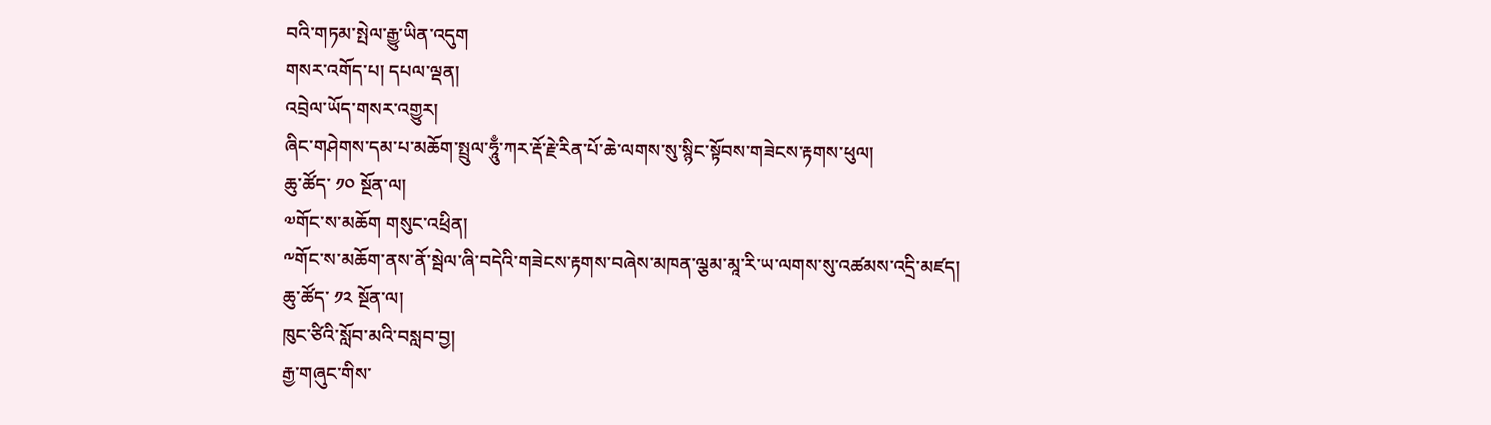བའི་གཏམ་སྤེལ་རྒྱུ་ཡིན་འདུག
གསར་འགོད་པ། དཔལ་ལྡན།
འབྲེལ་ཡོད་གསར་འགྱུར།
ཞིང་གཤེགས་དམ་པ་མཆོག་སྤྲུལ་ཧཱུྃ་ཀར་རྡོ་རྗེ་རིན་པོ་ཆེ་ལགས་སུ་སྙིང་སྟོབས་གཟེངས་རྟགས་ཕུལ།
ཆུ་ཚོད་ ༡༠ སྔོན་ལ།
༧གོང་ས་མཆོག གསུང་འཕྲིན།
༸གོང་ས་མཆོག་ནས་ནོ་སྦེལ་ཞི་བདེའི་གཟེངས་རྟགས་བཞེས་མཁན་ལྕམ་མཱ་རི་ཡ་ལགས་སུ་འཚམས་འདྲི་མཛད།
ཆུ་ཚོད་ ༡༢ སྔོན་ལ།
ཁུང་ཙིའི་སློབ་མའི་བསླབ་བྱ།
རྒྱ་གཞུང་གིས་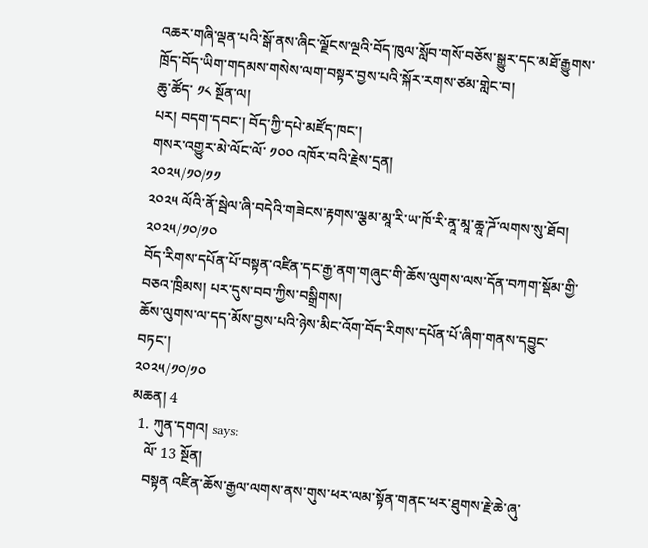འཆར་གཞི་ལྡན་པའི་སྒོ་ནས་ཞིང་ལྗོངས་ལྔའི་བོད་ཁུལ་སློབ་གསོ་བཅོས་སྒྱུར་དང་མཐོ་རྒྱུགས་ཁྲོད་བོད་ཡིག་གདམས་གསེས་ལག་བསྟར་བྱས་པའི་སྐོར་རགས་ཙམ་གླེང་བ།
ཆུ་ཚོད་ ༡༨ སྔོན་ལ།
པར། བདག་དབང་། བོད་ཀྱི་དཔེ་མཛོད་ཁང་།
གསར་འགྱུར་མེ་ལོང་ལོ་ ༡༠༠ འཁོར་བའི་རྗེས་དྲན།
༢༠༢༥/༡༠/༡༡
༢༠༢༥ ལོའི་ནོ་སྦེལ་ཞི་བདེའི་གཟེངས་རྟགས་ལྕམ་མཱ་རི་ཡ་ཁོ་རི་ནཱ་མཱ་ཆཱ་ཌོ་ལགས་སུ་ཐོབ།
༢༠༢༥/༡༠/༡༠
བོད་རིགས་དཔོན་པོ་བསྟན་འཛིན་དང་རྒྱ་ནག་གཞུང་གི་ཆོས་ལུགས་ལས་དོན་བཀག་སྡོམ་གྱི་བཅའ་ཁྲིམས། པར་དུས་བབ་ཀྱིས་བསྒྲིགས།
ཆོས་ལུགས་ལ་དད་མོས་བྱས་པའི་ཉེས་མིང་འོག་བོད་རིགས་དཔོན་པོ་ཞིག་གནས་དབྱུང་བཏང་།
༢༠༢༥/༡༠/༡༠
མཆན། 4
  1. ཀུན་དགའ། says:
    ལོ་ 13 སྔོན།
    བསྟན འཛིན་ཆོས་རྒྱལ་ལགས་ནས་གུས་ཕར་ལམ་སྟོན་གནང་ཕར་ཐུགས་རྗེ་ཆེ་ཞུ་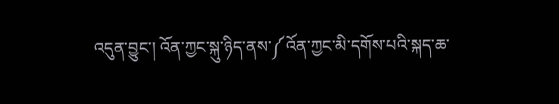འདུན་བྱུང་། འོན་ཀྱང་སྐུ་ཉིད་ནས་༼འོན་ཀྱང་མི་དགོས་པའི་སྐད་ཆ་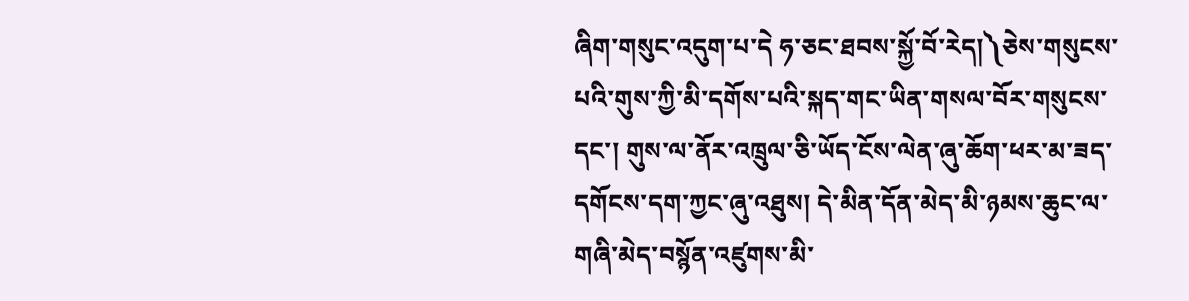ཞིག་གསུང་འདུག་པ་དེ ཧ་ཅང་ཐབས་སྐྱོ་བོ་རེད།༽ཅེས་གསུངས་པའི་གུས་ཀྱི་མི་དགོས་པའི་སྐད་གང་ཡིན་གསལ་བོར་གསུངས་དང་། གུས་ལ་ནོར་འཁྲུལ་ཅི་ཡོད་ངོས་ལེན་ཞུ་ཆོག་ཕར་མ་ཟད་དགོངས་དག་ཀྱང་ཞུ་འཐུས། དེ་མིན་དོན་མེད་མི་ཉམས་ཆུང་ལ་གཞི་མེད་བསྙོན་འཛུགས་མི་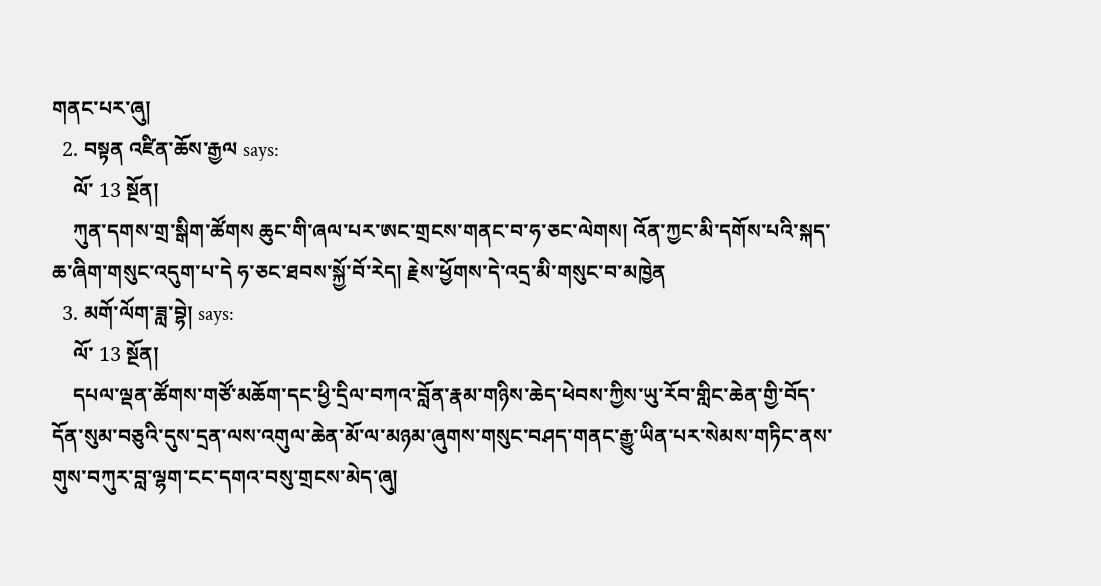གནང་པར་ཞུ།
  2. བསྟན འཛིན་ཆོས་རྒྱལ says:
    ལོ་ 13 སྔོན།
    ཀུན་དགས་གྲ་སྒིག་ཚོགས ཆུང་གི་ཞལ་པར་ཨང་གྲངས་གནང་བ་ཧ་ཅང་ལེགས། འོན་ཀྱང་མི་དགོས་པའི་སྐད་ཆ་ཞིག་གསུང་འདུག་པ་དེ ཧ་ཅང་ཐབས་སྐྱོ་བོ་རེད། རྗེས་ཕྱོགས་དེ་འདྲ་མི་གསུང་བ་མཁྱེན
  3. མགོ་ལོག་ཟླ་བྷེ། says:
    ལོ་ 13 སྔོན།
    དཔལ་ལྡན་ཚོགས་གཙོ་མཆོག་དང་ཕྱི་དྲིལ་བཀའ་བློན་རྣམ་གཉིས་ཆེད་ཕེབས་ཀྱིས་ཡུ་རོབ་གླིང་ཆེན་གྱི་བོད་དོན་སུམ་བཅུའི་དུས་དྲན་ལས་འགུལ་ཆེན་མོ་ལ་མཉམ་ཞུགས་གསུང་བཤད་གནང་རྒྱུ་ཡིན་པར་སེམས་གཏིང་ནས་གུས་བཀུར་བླ་ལྷག་ངང་དགའ་བསུ་གྲངས་མེད་ཞུ།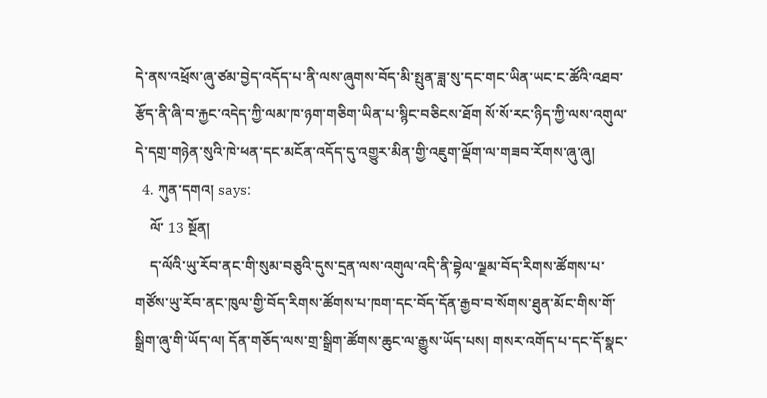དེ་ནས་འཕྲོས་ཞུ་ཙམ་བྱེད་འདོད་པ་ནི་ལས་ཞུགས་བོད་མི་སྤུན་ཟླ་སུ་དང་གང་ཡིན་ཡང་ང་ཚོའི་འཐབ་རྩོད་ནི་ཞི་བ་རྐྱང་འདེད་ཀྱི་ལམ་ཁ་ཉག་གཅིག་ཡིན་པ་སྙིང་བཅིངས་ཐོག སོ་སོ་རང་ཉིད་ཀྱི་ལས་འགུལ་དེ་དགྲ་གཉེན་སུའི་ཁེ་ཕན་དང་མངོན་འདོད་དུ་འགྱུར་མིན་གྱི་འཇུག་ལྡོག་ལ་གཟབ་རོགས་ཞུ་ཞུ།
  4. ཀུན་དགའ། says:
    ལོ་ 13 སྔོན།
    ད་ལོའི་ཡུ་རོབ་ནང་གི་སུམ་བཅུའི་དུས་དྲན་ལས་འགུལ་འདི་ནི་བྷེལ་ལྗམ་བོད་རིགས་ཚོགས་པ་གཙོས་ཡུ་རོབ་ནང་ཁུལ་གྱི་བོད་རིགས་ཚོགས་པ་ཁག་དང་བོད་དོན་རྒྱབ་བ་སོགས་ཐུན་མོང་གིས་གོ་སྒྲིག་ཞུ་གི་ཡོད་ལ། དོན་གཅོད་ལས་གྲ་སྒྲིག་ཚོགས་ཆུང་ལ་རྒྱུས་ཡོད་པས། གསར་འགོད་པ་དང་དོ་སྣང་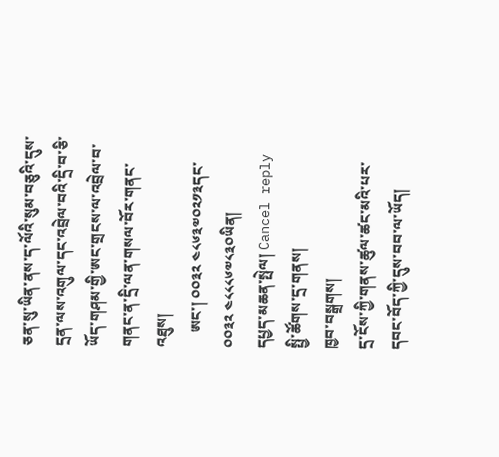ཅན་སུ་ཡིན་ནས་ད་ལོའི་སུམ་བཅུའི་དུས་དྲན་ལས་འགུལ་དང་འབྲེལ་བའི་དྲི་བ་ཅི་ཡོད་གཤམ་གྱི་ཨང་གྲངས་ལ་འབྲེལ་བ་གནང་ན་དྲི་ལན་གསལ་བོར་གནང་འཐུས།
    ཨང་། ༠༠༣༢ ༤༨༦༣༧༠༢༡༣དང་ ༠༠༣༢ ༤༨༨༨༦༧༨༣༠ཡིན།
དཔྱད་མཆན་སྤེལ། Cancel reply
སྤྱི་ཚོགས་དྲ་གནས།
ཁྱབ་བསྒྲགས།
དྲ་ངོས་ཀྱི་གནས་ཚུལ་ཚང་མའི་པར་དབང་བོད་ཀྱི་དུས་བབ་ལ་ཡོད།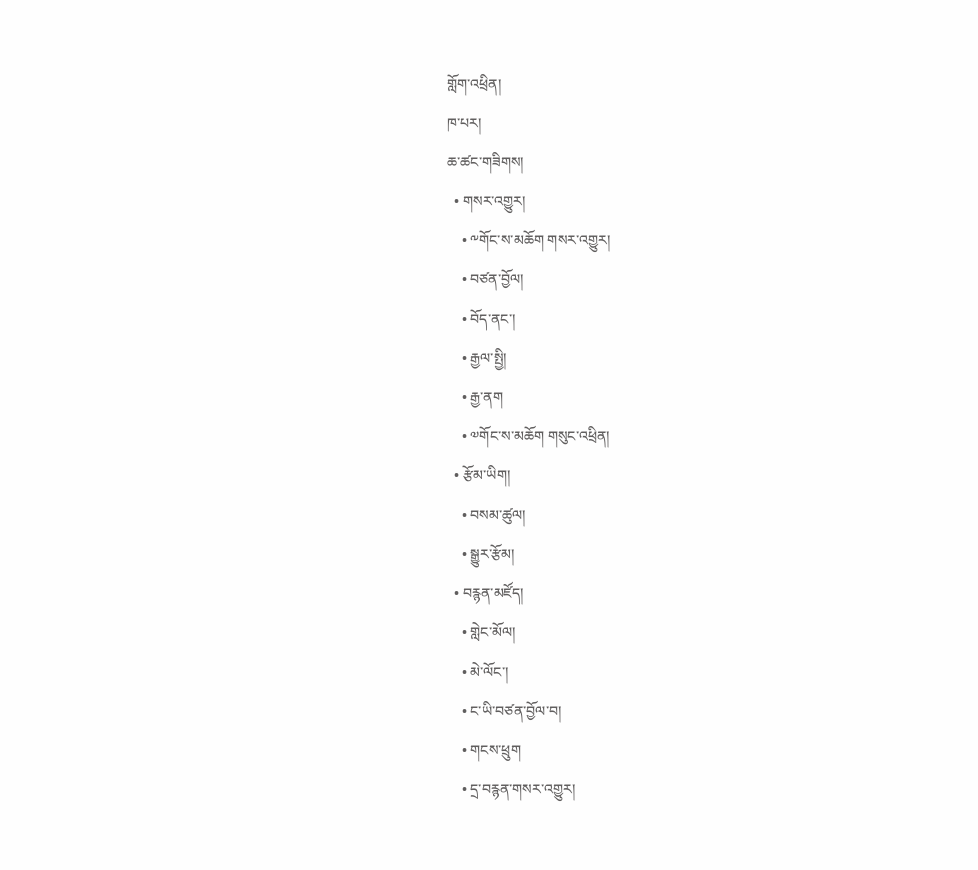གློག་འཕྲིན།
ཁ་པར།
ཆ་ཚང་གཟིགས།
  • གསར་འགྱུར།
    • ༸གོང་ས་མཆོག གསར་འགྱུར།
    • བཙན་བྱོལ།
    • བོད་ནང་།
    • རྒྱལ་སྤྱི།
    • རྒྱ་ནག
    • ༧གོང་ས་མཆོག གསུང་འཕྲིན།
  • རྩོམ་ཡིག།
    • བསམ་ཚུལ།
    • སྒྱུར་རྩོམ།
  • བརྙན་མཛོད།
    • གླེང་མོལ།
    • མེ་ལོང་།
    • ང་ཡི་བཙན་བྱོལ་བ།
    • གངས་ཕྲུག
    • དྲ་བརྙན་གསར་འགྱུར།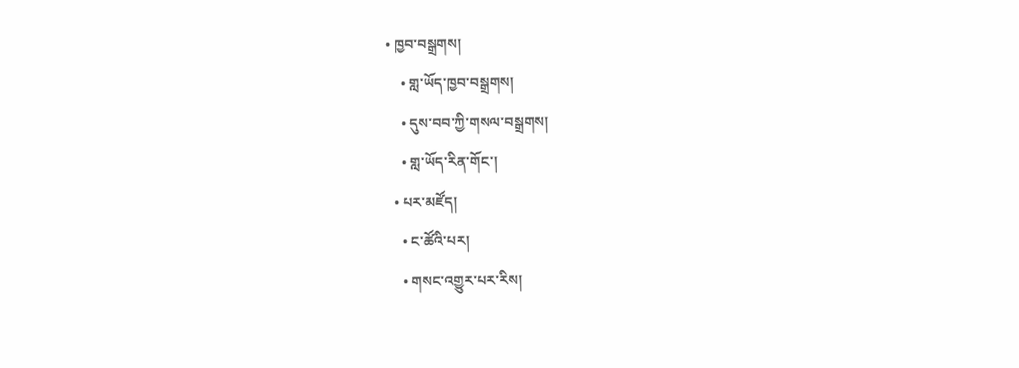• ཁྱབ་བསྒྲགས།
    • གླ་ཡོད་ཁྱབ་བསྒྲགས།
    • དུས་བབ་ཀྱི་གསལ་བསྒྲགས།
    • གླ་ཡོད་རིན་གོང་།
  • པར་མཛོད།
    • ང་ཚོའི་པར།
    • གསང་འགྱུར་པར་རིས།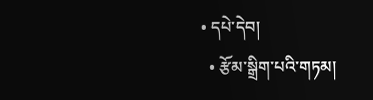• དཔེ་དེབ།
  • རྩོམ་སྒྲིག་པའི་གཏམ།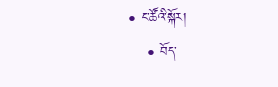• ང་ཚོའི་སྐོར།
    • བོད་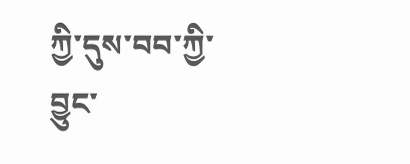ཀྱི་དུས་བབ་ཀྱི་བྱུང་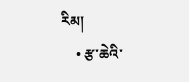རིམ།
    • རྩ་ཆེའི་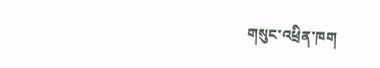གསུང་འཕྲིན་ཁག